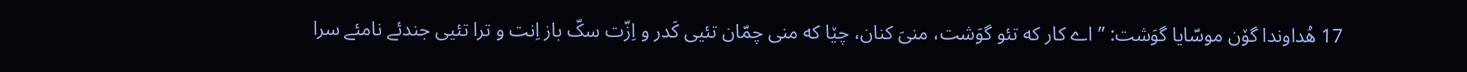17 هُداوندا گۆن موسّایا گوَشت: ”اے کار که تئو گوَشت، منیَ کنان، چێا که منی چمّان تئیی کَدر و اِزّت سکّ باز اِنت و ترا تئیی جندئے نامئے سرا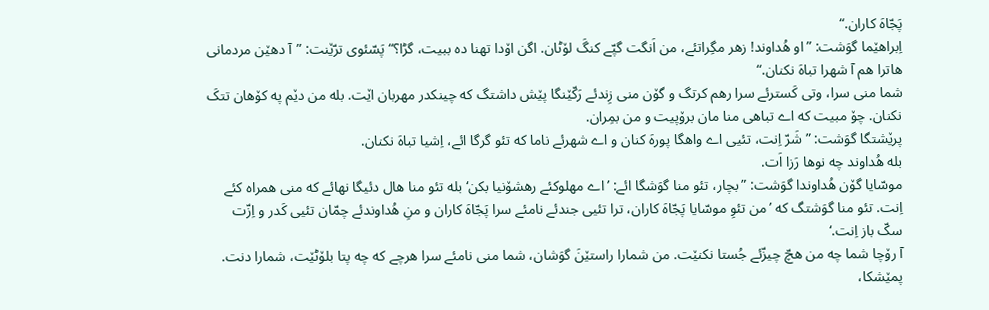پَجّاهَ کاران.“
اِبراهێما گوَشت: ”او هُداوند! زهر مگِراتئے، من اَنگت گپّے کنگَ لۆٹان. اگن اۆدا تهنا ده ببیت، گڑا؟“ پَسّئوی ترّێنت: ”آ دهێن مردمانی هاترا هم آ شهرا تباهَ نکنان.“
شما منی سرا، وتی کَسترئے سرا رهم کرتگ و گۆن منی زِندئے رَکّێنگا پێش داشتگ که چینکدر مهربان اێت. بله من دێم په کۆهان تتکَ نکنان. چۆ مبیت که اے تباهی منا مان برۆپیت و من بمِران.
پرێشتگا گوَشت: ”شَرّ اِنت، تئیی اے واهگا پورهَ کنان و اے شهرئے ناما که تئو گرگا ائے، اِشیا تباهَ نکنان.
بله هُداوند چه نوها رَزا اَت.
موسّایا گۆن هُداوندا گوَشت: ”بچار، تئو منا گوَشگا ائے: ’اے مهلوکئے رهشۆنیا بکن‘ بله تئو منا هال دئیگا نهائے که منی همراه کئے اِنت. تئو منا گوَشتگ که ’من تئوِ موسّایا پَجّاهَ کاران، ترا تئیی جندئے نامئے سرا پَجّاهَ کاران و منِ هُداوندئے چمّان تئیی کَدر و اِزّت سکّ باز اِنت.‘
آ رۆچا شما چه من هچّ چیزّئے جُستا نکنێت. من شمارا راستێنَ گوَشان، شما منی نامئے سرا هرچے که چه پتا بلۆٹێت، شمارا دنت.
پمێشکا،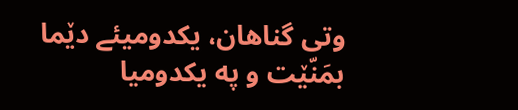وتی گناهان، یکدومیئے دێما بمَنّێت و په یکدومیا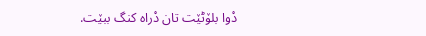دْوا بلۆٹێت تان دْراه کنگ ببێت.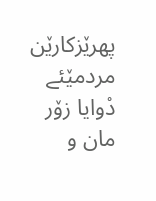پهرێزکارێن مردمێئے دْوایا زۆر مان و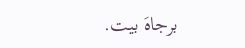برجاهَ بیت.